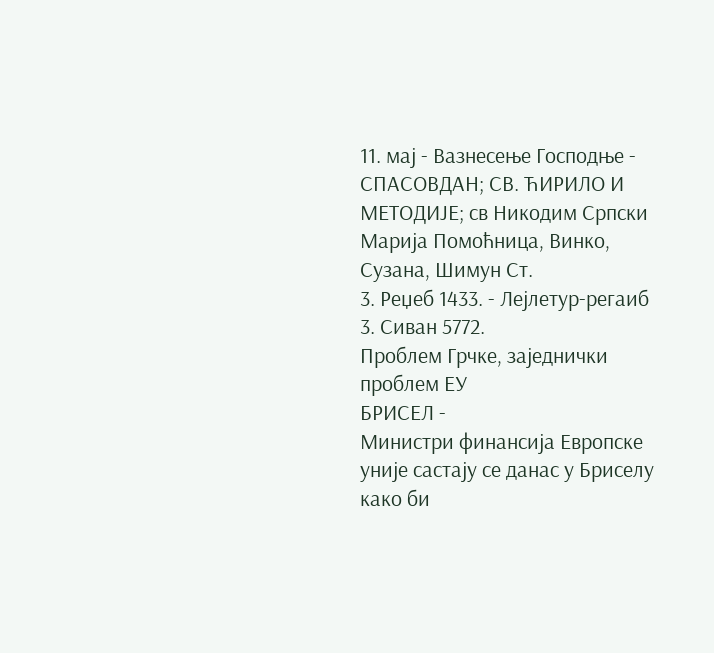11. мај - Вазнесење Господње - СПАСОВДАН; СВ. ЋИРИЛО И МЕТОДИЈЕ; св Никодим Српски
Марија Помоћница, Винко, Сузана, Шимун Ст.
3. Реџеб 1433. - Лејлетур-регаиб
3. Сиван 5772.
Проблем Грчке, заједнички проблем ЕУ
БРИСЕЛ -
Министри финансија Европске уније састају се данас у Бриселу како би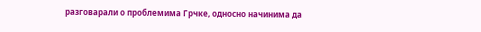разговарали о проблемима Грчке, односно начинима да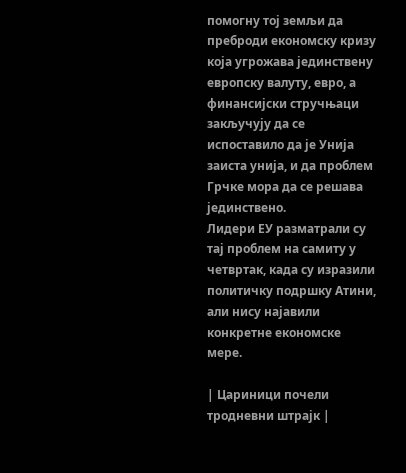помогну тој земљи да преброди економску кризу која угрожава јединствену европску валуту, евро, а финансијски стручњаци закључују да се испоставило да је Унија заиста унија, и да проблем Грчке мора да се решава јединствено.
Лидери ЕУ разматрали су тај проблем на самиту у четвртак, када су изразили политичку подршку Атини, али нису најавили конкретне економске мере.

| Цариници почели тродневни штрајк |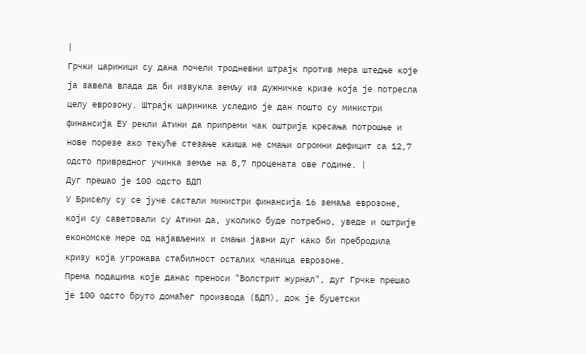|
Грчки цариници су дана почели тродневни штрајк против мера штедње које ја завела влада да би извукла земљу из дужничке кризе која је потресла целу еврозону. Штрајк цариника уследио је дан пошто су министри финансија ЕУ рекли Атини да припреми чак оштрија кресања потрошње и нове порезе ако текуће стезање каиша не смањи огромни дефицит са 12,7 одсто привредног учинка земље на 8,7 процената ове године. |
Дуг прешао је 100 одсто БДП
У Бриселу су се јуче састали министри финансија 16 земаља еврозоне, који су саветовали су Атини да, уколико буде потребно, уведе и оштрије економске мере од најављених и смањи јавни дуг како би пребродила кризу која угрожава стабилност осталих чланица еврозоне.
Према подацима које данас преноси "Волстрит журнал", дуг Грчке прешао је 100 одсто бруто домаћег производа (БДП), док је буџетски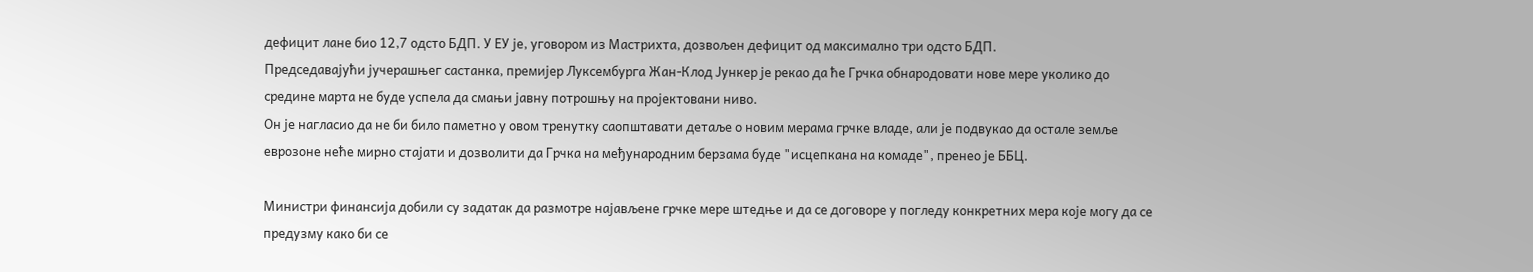дефицит лане био 12,7 одсто БДП. У ЕУ је, уговором из Мастрихта, дозвољен дефицит од максимално три одсто БДП.
Председавајући јучерашњег састанка, премијер Луксембурга Жан-Клод Јункер је рекао да ће Грчка обнародовати нове мере уколико до средине марта не буде успела да смањи јавну потрошњу на пројектовани ниво.
Он је нагласио да не би било паметно у овом тренутку саопштавати детаље о новим мерама грчке владе, али је подвукао да остале земље еврозоне неће мирно стајати и дозволити да Грчка на међународним берзама буде "исцепкана на комаде", пренео је ББЦ.

Министри финансија добили су задатак да размотре најављене грчке мере штедње и да се договоре у погледу конкретних мера које могу да се предузму како би се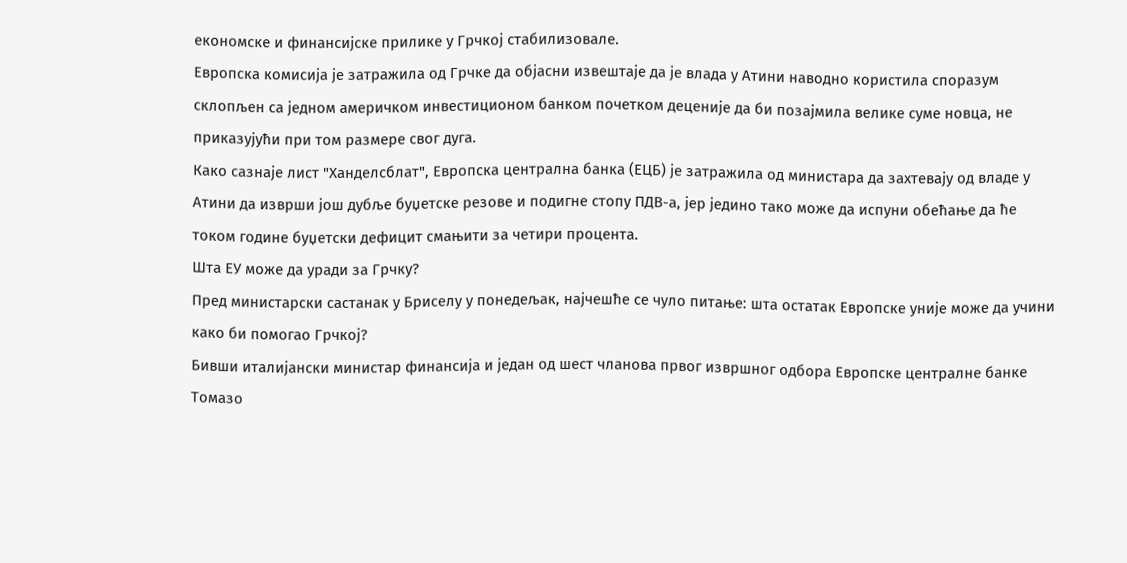економске и финансијске прилике у Грчкој стабилизовале.
Европска комисија је затражила од Грчке да објасни извештаје да је влада у Атини наводно користила споразум склопљен са једном америчком инвестиционом банком почетком деценије да би позајмила велике суме новца, не приказујући при том размере свог дуга.
Како сазнаје лист "Ханделсблат", Европска централна банка (ЕЦБ) је затражила од министара да захтевају од владе у Атини да изврши још дубље буџетске резове и подигне стопу ПДВ-а, јер једино тако може да испуни обећање да ће током године буџетски дефицит смањити за четири процента.
Шта ЕУ може да уради за Грчку?
Пред министарски састанак у Бриселу у понедељак, најчешће се чуло питање: шта остатак Европске уније може да учини како би помогао Грчкој?
Бивши италијански министар финансија и један од шест чланова првог извршног одбора Европске централне банке Томазо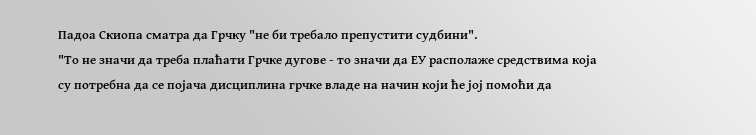Падоа Скиопа сматра да Грчку "не би требало препустити судбини".
"То не значи да треба плаћати Грчке дугове - то значи да ЕУ располаже средствима која су потребна да се појача дисциплина грчке владе на начин који ће јој помоћи да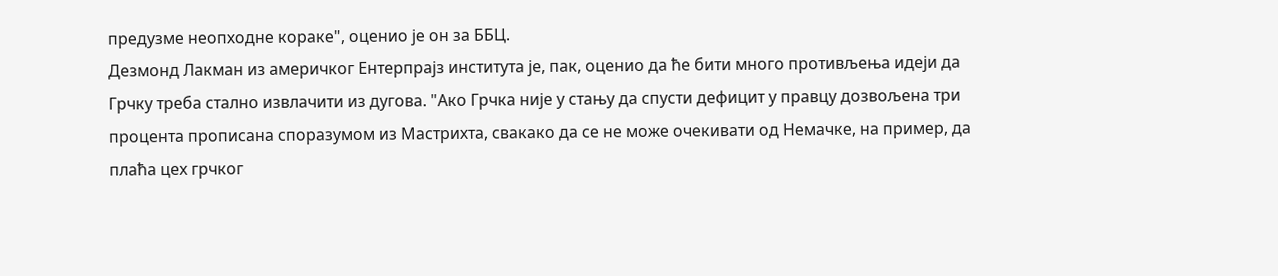предузме неопходне кораке", оценио је он за ББЦ.
Дезмонд Лакман из америчког Ентерпрајз института је, пак, оценио да ће бити много противљења идеји да Грчку треба стално извлачити из дугова. "Ако Грчка није у стању да спусти дефицит у правцу дозвољена три процента прописана споразумом из Мастрихта, свакако да се не може очекивати од Немачке, на пример, да плаћа цех грчког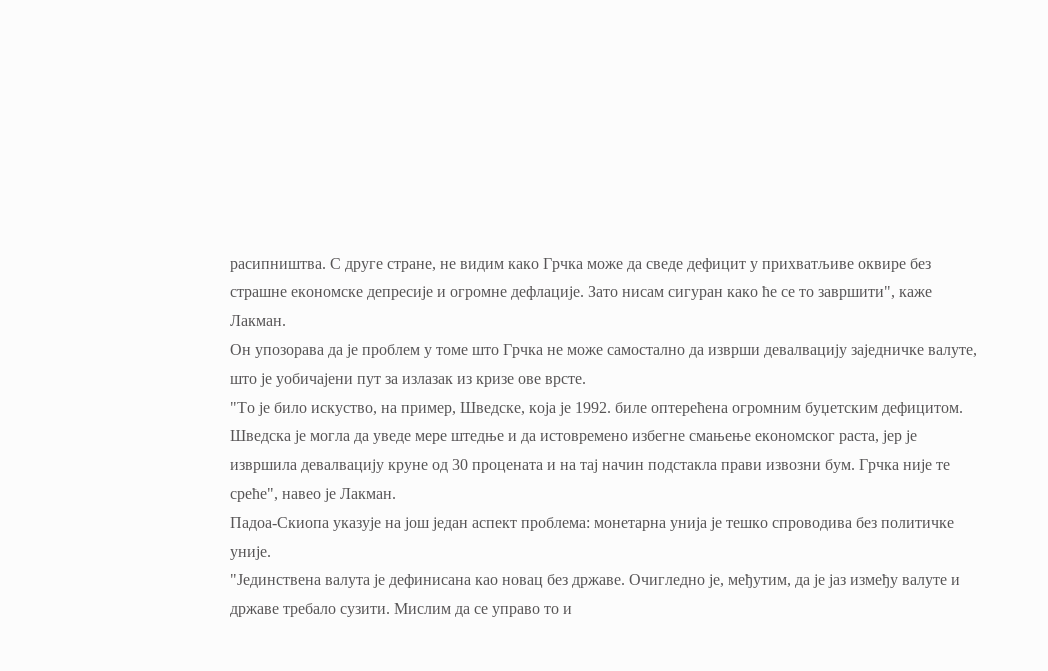расипништва. С друге стране, не видим како Грчка може да сведе дефицит у прихватљиве оквире без страшне економске депресије и огромне дефлације. Зато нисам сигуран како ће се то завршити", каже Лакман.
Он упозорава да је проблем у томе што Грчка не може самостално да изврши девалвацију заједничке валуте, што је уобичајени пут за излазак из кризе ове врсте.
"То је било искуство, на пример, Шведске, која је 1992. биле оптерећена огромним буџетским дефицитом. Шведска је могла да уведе мере штедње и да истовремено избегне смањење економског раста, јер је извршила девалвацију круне од 30 процената и на тај начин подстакла прави извозни бум. Грчка није те среће", навео је Лакман.
Падоа-Скиопа указује на још један аспект проблема: монетарна унија је тешко спроводива без политичке уније.
"Јединствена валута је дефинисана као новац без државе. Очигледно је, међутим, да је јаз између валуте и државе требало сузити. Мислим да се управо то и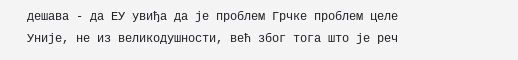дешава - да ЕУ увиђа да је проблем Грчке проблем целе Уније, не из великодушности, већ због тога што је реч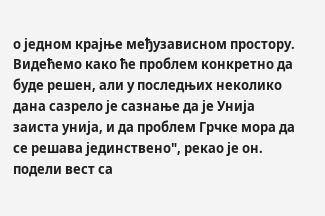о једном крајње међузависном простору. Видећемо како ће проблем конкретно да буде решен, али у последњих неколико дана сазрело је сазнање да је Унија заиста унија, и да проблем Грчке мора да се решава јединствено", рекао је он.
подели вест са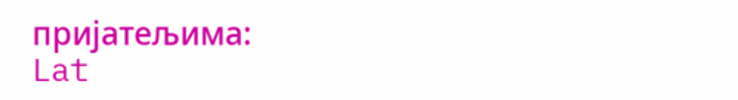пријатељима:
Lat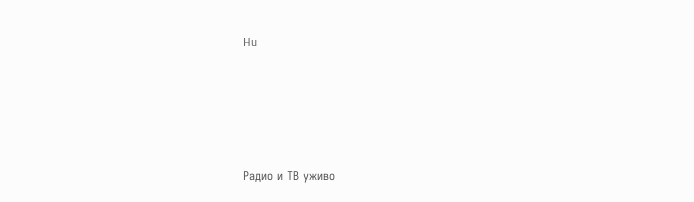Hu





Радио и ТВ уживо